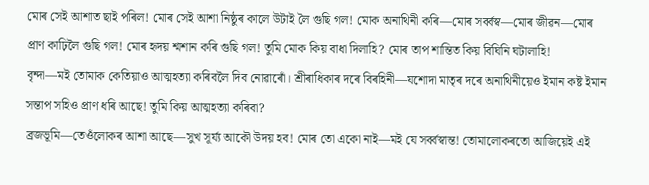মোৰ সেই আশাত ছাই পৰিল! মোৰ সেই আশা নিষ্ঠুৰ কালে উটাই লৈ গুছি গল! মোক অনাথিনী কৰি—মোৰ সৰ্ব্বস্ব—মোৰ জীৱন—মোৰ প্ৰাণ কাঢ়িলৈ গুছি গল! মোৰ হৃদয় শ্মশান কৰি গুছি গল! তুমি মোক কিয় বাধা দিলাহি? মোৰ তাপ শান্তিত কিয় বিঘিনি ঘটালাহি!
বৃন্দা—মই তোমাক কেতিয়াও আত্মহত্যা কৰিবলৈ দিব নোৱাৰোঁ। শ্ৰীৰাধিকাৰ দৰে বিৰহিনী—যশোদা মাতৃৰ দৰে অনাথিনীয়েও ইমান কষ্ট ইমান সন্তাপ সহিও প্ৰাণ ধৰি আছে! তুমি কিয় আত্মহত্যা কৰিবা?
ব্ৰজভূমি—তেওঁলোকৰ আশা আছে—সুখ সূৰ্য্য আকৌ উদয় হব! মোৰ তো একো নাই—মই যে সৰ্ব্বস্বান্ত! তোমালোকৰতো আজিয়েই এই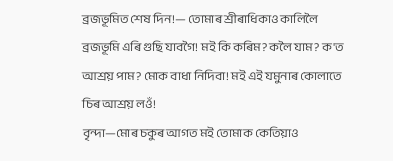ব্ৰজভূমিত শেষ দিন!— তোমাৰ শ্ৰীৰাধিকাও কালিলৈ ব্ৰজভূমি এৰি গুছি যাবগৈ! মই কি কৰিম? কলৈ যাম? ক'ত আশ্ৰয় পাম? মোক বাধা নিদিবা! মই এই যমুনাৰ কোলাতে চিৰ আশ্ৰয় লওঁ!
বৃন্দা—মোৰ চকুৰ আগত মই তোমাক কেতিয়াও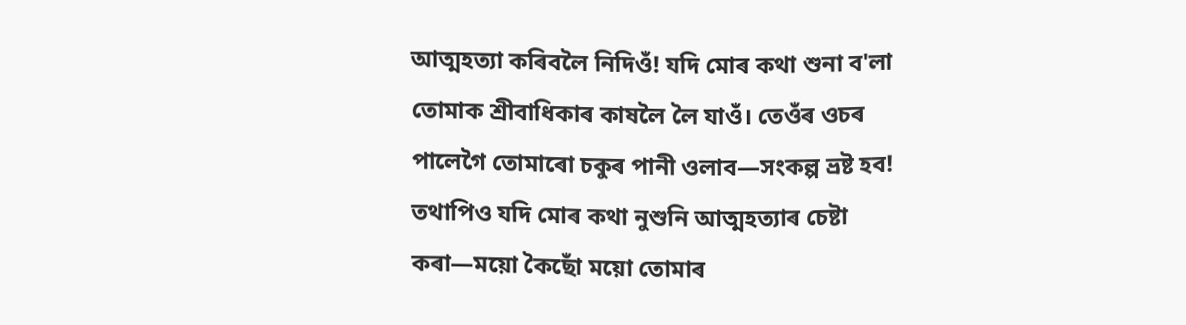আত্মহত্যা কৰিবলৈ নিদিওঁ! যদি মোৰ কথা শুনা ব'লা তোমাক শ্ৰীবাধিকাৰ কাষলৈ লৈ যাওঁ। তেওঁৰ ওচৰ পালেগৈ তোমাৰো চকুৰ পানী ওলাব—সংকল্প ভ্ৰষ্ট হব! তথাপিও যদি মোৰ কথা নুশুনি আত্মহত্যাৰ চেষ্টা কৰা—ময়ো কৈছোঁ ময়ো তোমাৰ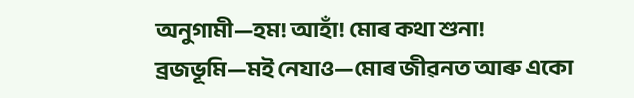অনুগামী—হম! আহাঁ! মোৰ কথা শুনা!
ব্ৰজভূমি—মই নেযাও—মোৰ জীৱনত আৰু একো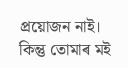প্ৰয়োজন নাই। কিন্তু তোমাৰ মই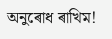অনুৰোধ ৰাখিম!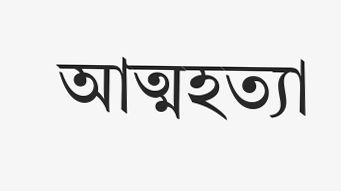আত্মহত্যা